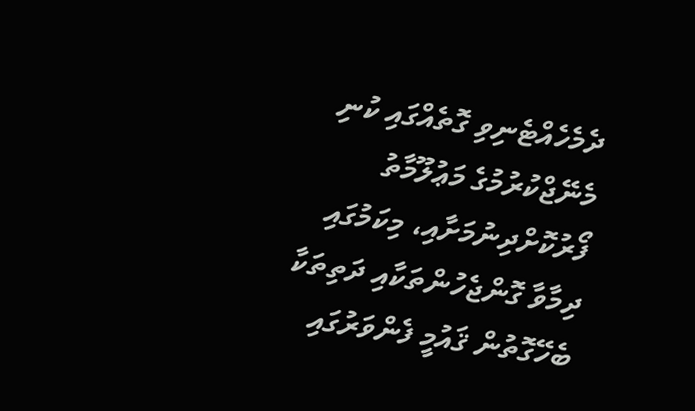ދެމެހެއްޓެނިވި ގޮތެއްގައި ކުނި މެނޭޖްކުރުމުގެ މަޢުލޫމާތު ފޯރުކޮށްދިނުމަށާއި، މިކަމުގައި ދިމާވާ ގޮންޖެހުންތަކާއި ދަތިތަކާ ބެހޭގޮތުން ޤައުމީ ފެންވަރުގައި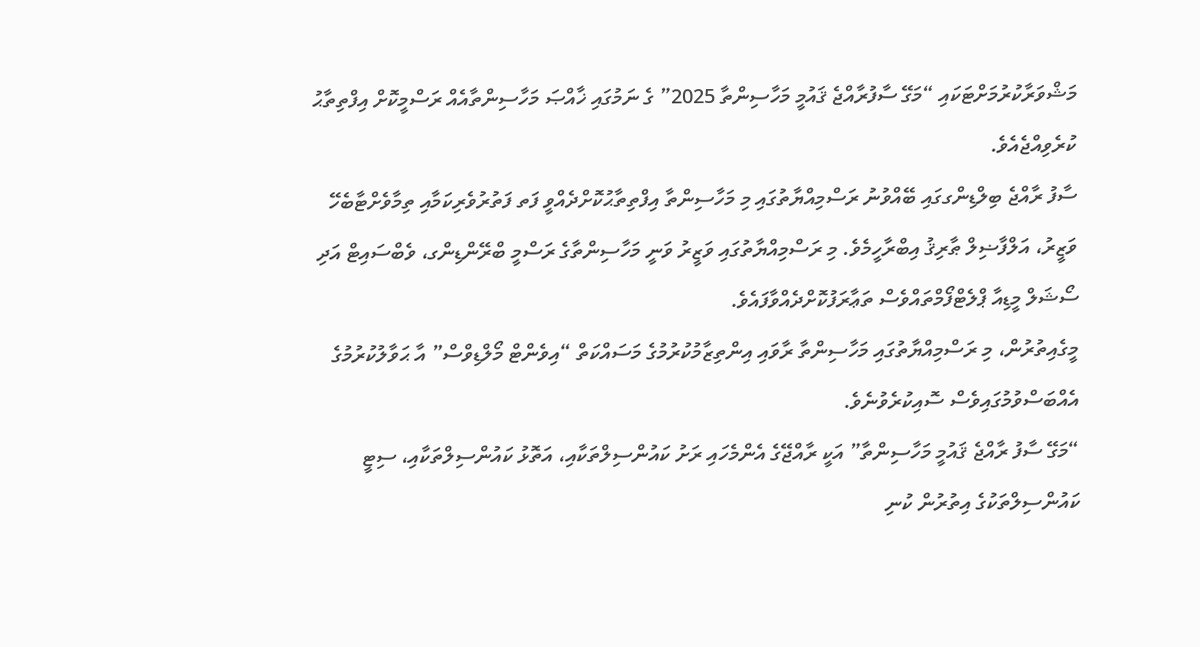މަޝްވަރާކުރުމަށްޓަކައި “މަގޭ ސާފުރާއްޖެ ޤައުމީ މަހާސިންތާ 2025” ގެ ނަމުގައި ޚާއްޞަ މަހާސިންތާއެއް ރަސްމީކޮށް އިފްތިތާޙު ކުރެވިއްޖެއެވެ.
ސާފު ރާއްޖެ ބިލްޑިންގގައި ބޭއްވުނު ރަސްމިއްޔާތުގައި މި މަހާސިންތާ އިފްތިތާޙުކޮށްދެއްވީ ފަތ ފަތުރުވެރިކަމާއި ތިމާވެށްޓާބެހޭ ވަޒީރު، އަލްފާޟިލް ޠާރިޤު އިބްރާހީމެވެ. މި ރަސްމިއްޔާތުގައި ވަޒީރު ވަނީ މަހާސިންތާގެ ރަސްމީ ބްރޭންޑިންގ، ވެބްސައިޓް އަދި ސޯޝަލް މީޑިއާ ޕްލެޓްފޯމްތައްވެސް ތަޢާރަފުކޮށްދެއްވާފައެވެ.
މީގެއިތުރުން، މި ރަސްމިއްޔާތުގައި މަހާސިންތާ ރާވައި އިންތިޒާމުކުރުމުގެ މަސައްކަތް “އިވެންޓް މޯލްޑިވްސް” އާ ޙަވާލުކުރުމުގެ އެއްބަސްވުމުގައިވެސް ސޮއިކުރެވުނެވެ.
“މަގޭ ސާފު ރާއްޖެ ޤައުމީ މަހާސިންތާ” އަކީ ރާއްޖޭގެ އެންމެހައި ރަށު ކައުންސިލްތަކާއި، އަތޮޅު ކައުންސިލްތަކާއި، ސިޓީ ކައުންސިލްތަކުގެ އިތުރުން ކުނި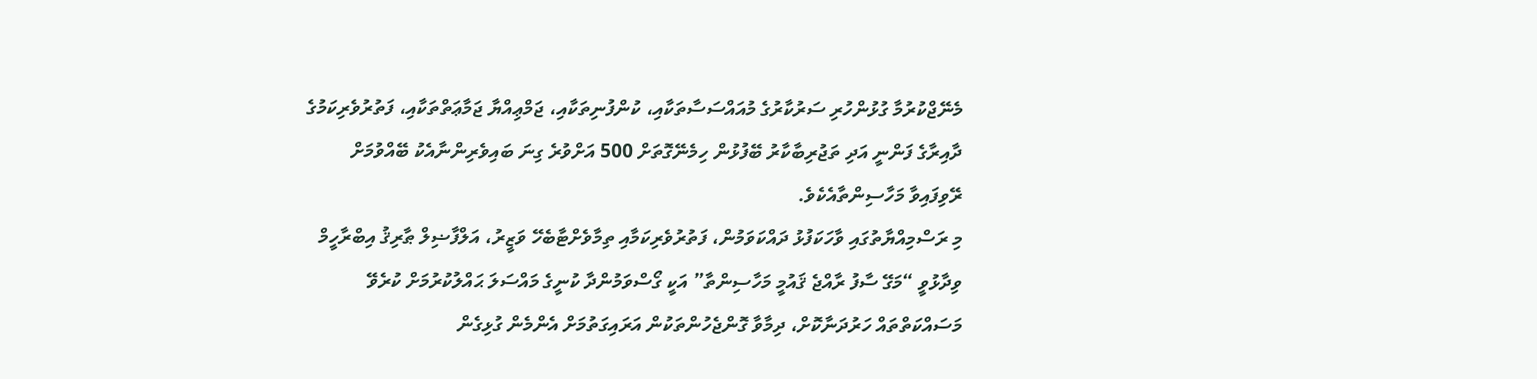މެނޭޖްކުރުމާ ގުޅުންހުރި ސަރުކާރުގެ މުއައްސަސާތަކާއި، ކުންފުނިތަކާއި، ޖަމްޢިއްޔާ ޖަމާޢަތްތަކާއި، ފަތުރުވެރިކަމުގެ ދާއިރާގެ ފަންނީ އަދި ތަޖުރިބާކާރު ބޭފުޅުން ހިމެނޭގޮތަށް 500 އަށްވުރެ ގިނަ ބައިވެރިންނާއެކު ބޭއްވުމަށް ރޭވިފައިވާ މަހާސިންތާއެކެވެ.
މި ރަސްމިއްޔާތުގައި ވާހަކަފުޅު ދައްކަވަމުން، ފަތުރުވެރިކަމާއި ތިމާވެށްޓާބެހޭ ވަޒީރު، އަލްފާޟިލް ޠާރިޤު އިބްރާހީމް ވިދާޅުވީ “މަގޭ ސާފު ރާއްޖެ ޤައުމީ މަހާސިންތާ” އަކީ ގޯސްވަމުންދާ ކުނީގެ މައްސަލަ ޙައްލުކުރުމަށް ކުރެވޭ މަސައްކަތްތައް ހަރުދަނާކޮށް، ދިމާވާ ގޮންޖެހުންތަކުން އަރައިގަތުމަށް އެންމެން ގުޅިގެން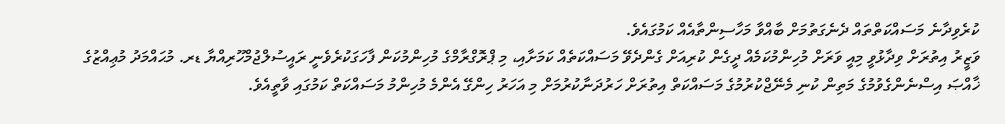ކުރެވިދާނެ މަސައްކަތްތައް ދެނެގަތުމަށް ބާއްވާ މަހާސިންތާއެއް ކަމުގައެވެ.
ވަޒީރު އިތުރަށް ވިދާޅުވީ މިއީ ވަރަށް މުހިންމުކަމެއް ދީގެން ކުރިއަށް ގެންދެވޭ މަސައްކަތެއް ކަމަށާއި، މި ޕްރޮގްރާމްގެ މުހިންމުކަން ފާހަގަކުރެވެނީ ރައީސުލްޖުމްހޫރިއްޔާ ޑރ. މުޙައްމަދު މުޢިއްޒުގެ ޚާއްޞަ އިސްނެންގެވުމުގެ މަތިން ކުނި މެނޭޖްކުރުމުގެ މަސައްކަތް އިތުރަށް ހަރުދަނާކުރުމަށް މި އަހަރު ހިންގޭ އެންމެ މުހިންމު މަސައްކަތް ކަމުގައި ވާތީއެވެ.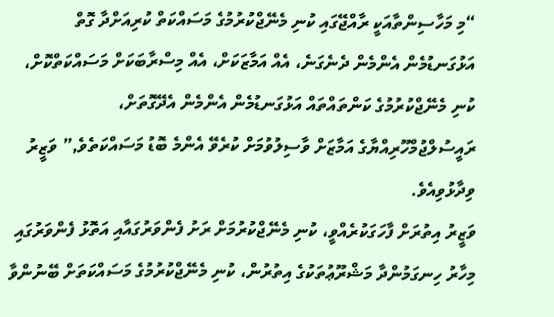“މި މަހާސިންތާއަކީ ރާއްޖޭގައި ކުނި މެނޭޖްކުރުމުގެ މަސައްކަތް ކުރިއަށްދާ ގޮތް އަޅުގަނޑުމެން އެންމެން ދެނެގަނެ، އެއް އަމާޒަކަށް، އެއް މިސްރާބަކަށް މަސައްކަތްކޮށް، ކުނި މެނޭޖްކުރުމުގެ ކަންތައްތައް އަޅުގަނޑުމެން އެންމެން އެދޭގޮތަށް، ރައީސުލްޖުމްހޫރިއްޔާގެ އަމާޒަށް ވާސިލުވުމަށް ކުރެވޭ އެންމެ ބޮޑު މަސައްކަތެވެ,” ވަޒީރު ވިދާޅުވިއެވެ.
ވަޒީރު އިތުރަށް ފާހަގަކުރެއްވީ، ކުނި މެނޭޖްކުރުމަށް ރަށު ފެންވަރުގައާއި އަތޮޅު ފެންވަރުގައި މިހާރު ހިނގަމުންދާ މަޝްރޫޢުތަކުގެ އިތުރުން، ކުނި މެނޭޖްކުރުމުގެ މަސައްކަތަށް ބޭނުންވާ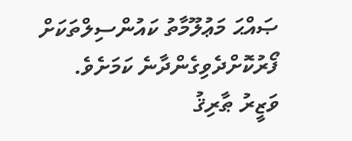ޞައްޙަ މަޢުލޫމާތު ކައުންސިލްތަކަށް ފޯރުކޮށްދެވިގެންދާނެ ކަމަށެވެ.
ވަޒީރު ޠާރިޤު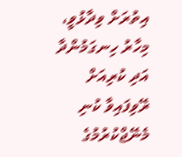އިތުރަށް ވިދާޅުވީ، މިހާރު ހިނގަމުންދާ އަދި ކުރިއަށް ރޭވިފައިވާ ކުނި މެނޭޖްކުރުމުގެ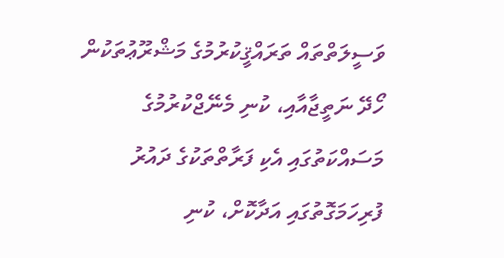ވަސީލަތްތައް ތަރައްޤީކުރުމުގެ މަޝްރޫޢުތަކުން ހޯދޭ ނަތީޖާއާއި، ކުނި މެނޭޖްކުރުމުގެ މަސައްކަތުގައި އެކި ފަރާތްތަކުގެ ދައުރު ފުރިހަމަގޮތުގައި އަދާކޮށް، ކުނި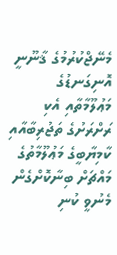މެނޭޖްކުރުމުގެ ޤާނޫނީ އޮނިގަނޑުގެ މަޢުލޫމާތާއި އެކި ރަށްރަށުގެ ތަޖުރިބާއާއި ކާމިޔާބީގެ މަޢުލޫމާތުގެ މައްޗަށް ބިނާކޮށްގެން މެނުވީ ކުނި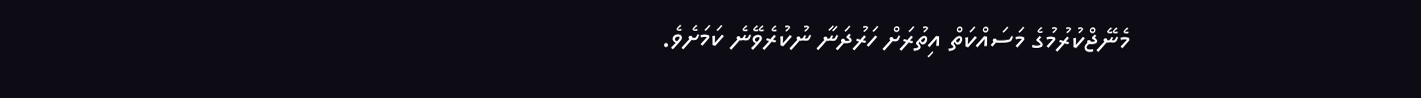މެނޭޖްކުރުމުގެ މަސައްކަތް އިތުރަށް ހަރުދަނާ ނުކުރެވޭނެ ކަމަށެވެ.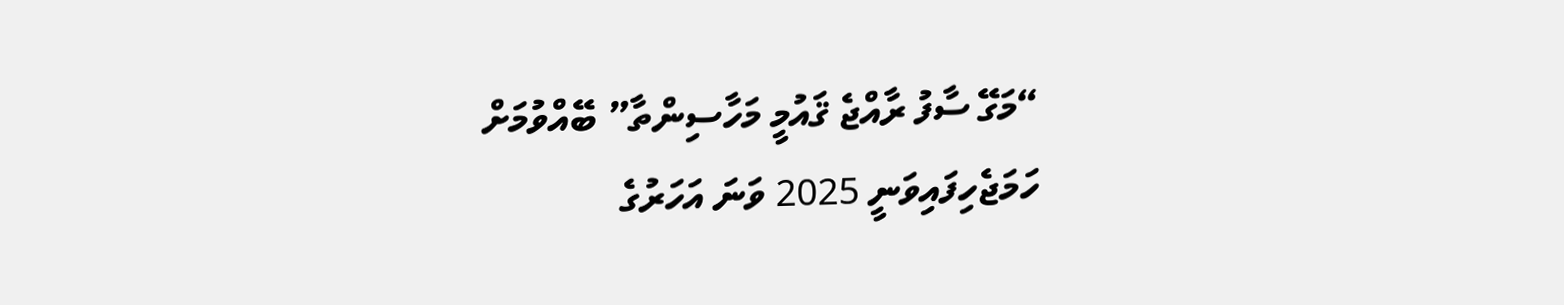“މަގޭ ސާފު ރާއްޖެ ޤައުމީ މަހާސިންތާ” ބޭއްވުމަށް ހަމަޖެހިފައިވަނީ 2025 ވަނަ އަހަރުގެ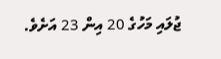ޖުލައި މަހުގެ 20 އިން 23 އަށެވެ.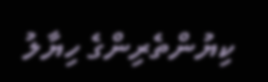ކިޔުންތެރިންގެ ހިޔާލު